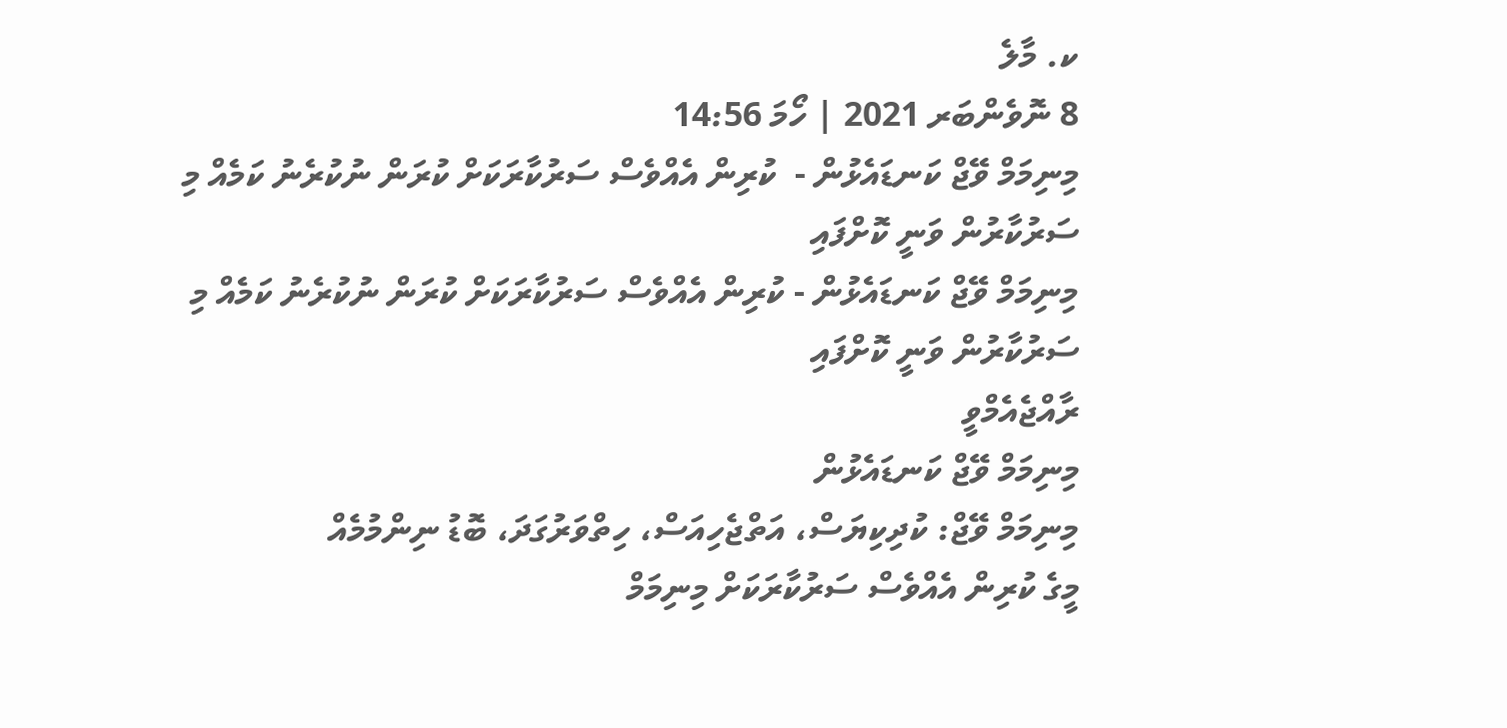ކ. މާލެ
8 ނޮވެންބަރ 2021 | ހޯމަ 14:56
މިނިމަމް ވޭޖް ކަނޑައެޅުން -  ކުރިން އެއްވެސް ސަރުކާރަކަށް ކުރަން ނުކުރެނު ކަމެއް މި ސަރުކާރުން ވަނީ ކޮށްފައި
މިނިމަމް ވޭޖް ކަނޑައެޅުން - ކުރިން އެއްވެސް ސަރުކާރަކަށް ކުރަން ނުކުރެނު ކަމެއް މި ސަރުކާރުން ވަނީ ކޮށްފައި
ރާއްޖެއެމްވީ
މިނިމަމް ވޭޖް ކަނޑައެޅުން
މިނިމަމް ވޭޖް: ކުދިކިޔަސް، އަތްޖެހިއަސް، ހިތްވަރުގަދަ، ބޮޑު ނިންމުމެއް
މީގެ ކުރިން އެއްވެސް ސަރުކާރަކަށް މިނިމަމް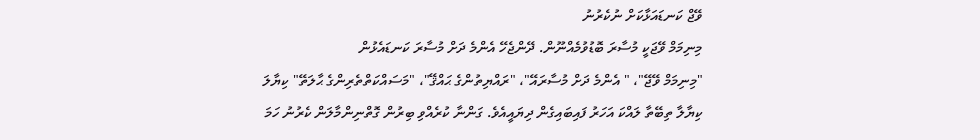ވޭޖް ކަނޑައަޅާކަށް ނުކެރުނު
މިނިމަމް ވޭޖަކީ މުސާރަ ބޮޑުވުމެއްނޫން. ދޭންޖެހޭ އެންމެ ދަށް މުސާރަ ކަނޑައެޅުން
"މިނިމަމް ވޭޖޭ"، " އެންމެ ދަށް މުސާރައޭ"، "ރައްޔިތުންގެ ޙައްޤޭ"، "މަސައްކަތްތެރިންގެ ޙާލަތޭ" ކިޔާލަ ކިޔާލާ ތިބޭތާ ލައްކަ އަހަރު ފައިބައިގެން ދިޔައީއެވެ. ގަންނާ ކުރެއްވި ބިރުން ގޮތްނިންމާލަން ކެރުނު ހަމަ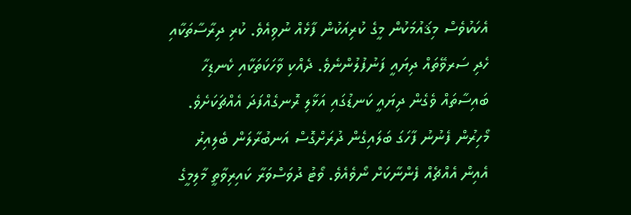އެކަކުވެސް މިޤައުމަކުން މީގެ ކުރިއަކުން ފާޅެއް ނުވިއެވެ. ކުރި ދިރާސާތަކާއި ހެދި ސަރވޭތައް ދިޔައީ ފަނުފުލުންނެވެ. ދެއްކި ވާހަކަތަކާއި ކެނޑިހާ ބައިސާތައް ވެގެން ދިޔައީ ކަނޑުގައި އަޅާލި ރޮނގެއްފަދަ އެއްޗަކަށެވެ. މޯހިރުން ފެނުނު ފާހަގަ ބަލައިގެން ދުރަށްގޮސް އަނބުރާލަން ބެލިއިރު އެއިން އެއްޗެއް ފެންނާކަށް ނޯވެއެވެ. ވޯޓު ދުވަސްވަރާ ކައިރިވާތީ މާލިމީގެ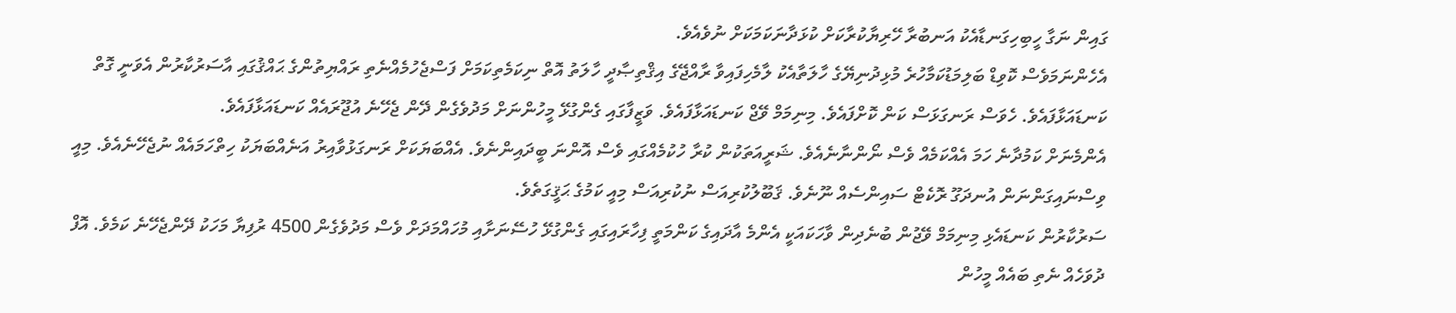ގައިން ނަގާ ހީބިހިގަނޑާއެކު އަނބުރާ ހޭރިޔާކުރާކަށް ކުޅަދާނަކަމަކަށް ނުވެއެވެ.
އެހެންނަމަވެސް ކޮވިޑް ބަލިމަޑުކަމާހުރެ މުޅިދުނިޔޭގެ ހާލަތާއެކު ލާމެހިފައިވާ ރާއްޖޭގެ އިޤްތިޞާދީ ހާލަތު އޮތް ނިކަމެތިކަމަށް ފަސްޖެހުމެއްނެތި ރައްޔިތުންގެ ޙައްޤުގައި އާސަރުކާރުން އެވަނީ ގޮތް ކަނޑައަޅާފައެވެ. ހެވަސް ރަނގަޅަސް ކަން ކޮށްފައެވެ. މިނިމަމް ވޭޖް ކަނޑައަޅާފައެވެ. ވަޒީފާގައި ގެންގުޅޭ މީހުންނަށް މަދުވެގެން ދޭން ޖެހޭނެ އުޖޫރައެއް ކަނޑައަޅާފައެވެ.
އެންމެނަށް ކަމުދާނެ ހަމަ އެއްކަމެއް ވެސް ނޯންނާނެއެވެ. ޝަރީއަތަކުން ކުރާ ހުކުމެއްގައި ވެސް އޮންނަ ބީދައިންނެވެ. އެއްބަޔަކަށް ރަނގަޅުވާއިރު އަނެއްބަޔަކު ހިތްހަމައެއް ނުޖެހޭނެއެވެ. މިއީ ވިސްނައިގަންނަން އުނދަގޫ ރޮކެޓް ސައިންސެއް ނޫނެވެ. ޤަބޫލުކުރިއަސް ނުކުރިއަސް މިއީ ކަމުގެ ޙަޤީގަތެވެ.
ސަރުކާރުން ކަނޑައެޅި މިނިމަމް ވޭޖުން ބުނެދިން ވާހަކައަކީ އެންމެ އާދައިގެ ކަންމަތީ ފިހާރައިގައި ގެންގުޅޭ ހުސޭނަށާއި މުހައްމަދަށް ވެސް މަދުވެގެން 4500 ރުފިޔާ މަހަކު ދޭންޖެހޭނެ ކަމެވެ. އޮފް ދުވަހެއް ނެތި ބައެއް މީހުން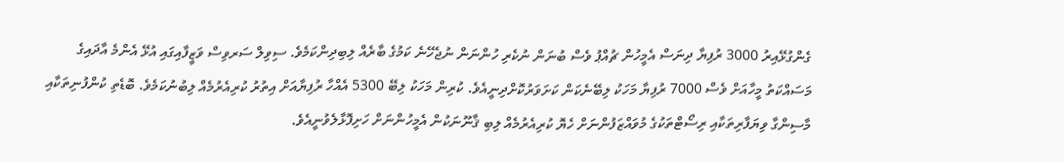ގެންގުޅޭއިރު 3000 ރުފިޔާ ދިނަސް އެމީހުން ޗުއްޕު ވެސް ބުނަން ނުކެރި ހުންނަން ނުޖެހޭނެ ކަމުގެ ބާރެއް ލިބިދިންކަމެވެ. ސިވިލް ސަރވިސް ވަޒީފާއިގައި އުޅޭ އެންމެ އާދައިގެ މަސައްކަތު މީހާއަށް ވެސް 7000 ރުފިޔާ މަހަކު ލިބޭނެކަން ކަށަވަރުކޮށްދިނީއެވެ. ކުރިން މަހަކު ލިބޭ 5300 އެއްހާ ރުފިޔާއަށް އިތުރު ކުރިއެރުމެއް ލިބުނުކަމެވެ. ބޮޑެތި ކުންފުނިތަކާއި މާސިންގާ ވިޔަފާރިތަކާއި ރިސޯޓްތަކުގެ މުވައްޒަފުންނަށް ހެޔޮ ކުރިއެރުމެއް ލިބި ޤާނޫނަކުން އެމީހުންނަށް ހަށިފޮޅާލެވުނީއެވެ.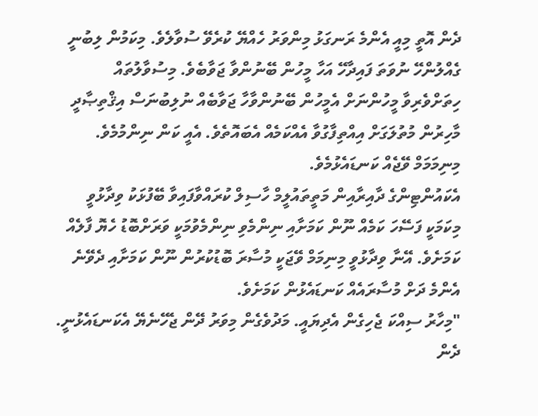ދެން އޮތީ މިއީ އެންމެ ރަނގަޅު މިންވަރު ހެއްޔޭ ކުރެވޭ ސުވާލެވެ. މިކަމުން ލިބުނީ ގެއްލުންހޭ ނުވަތަ ފައިދާހޭ އަހާ މީހުން ބޭނުންވާ ޖަވާބެވެ. މިސުވާލުތައް ހިތަށްވެރިވާ މީހުންނަށް އެމީހުން ބޭނުންވާހާ ޖަވާބެއް ނުލިބުނަސް އިޤްތިޞާދީ މާހިރުން މުތުލަގަށް އިއްތިފާގުވާ އެއްކަމެއް އެބައޮތެވެ. އެއީ ކަން ނިންމުމެވެ. މިނިމަމަމް ވޭޖެއް ކަނޑައެޅުމެވެ.
އެކައުންޓިންގެ ދާއިރާއިން މަތީތައުލީމް ހާސިލް ކުރައްވާފައިވާ ބޭފުޅަކު ވިދާޅުވީ މިކަމަކީ ފަސޭހަ ކަމެއް ނޫން ކަމަށާއި ނިންމެވި ނިންމެވުމަކީ ވަރަށްބޮޑު ހެޔޮ ފާލެއް ކަމަށެވެ. އޭނާ ވިދާޅުވީ މިނިމަމް ވޭޖަކީ މުސާރަ ބޮޑުކުރުން ނޫން ކަމަށާއި ދެވޭނެ އެންމެ ދަށް މުސާރައެއް ކަނޑައެޅުން ކަމަށެވެ.
"މިހާރު ސިއްކަ ޖެހިގެން އެދިޔައީ. މަދުވެގެން މިވަރު ދޭން ޖެހޭނެޔޭ އެކަނޑައެޅުނީ. ދެން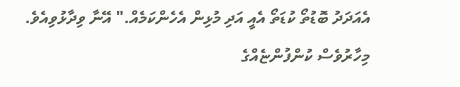އެއަދަދު ބޮޑުތޯ ކުޑަތޯ އެއީ އަދި މުޅިން އެހެންކަމެއް." އޭނާ ވިދާޅުވިއެވެ.
މިހާރުވެސް ކުންފުންޏެއްގެ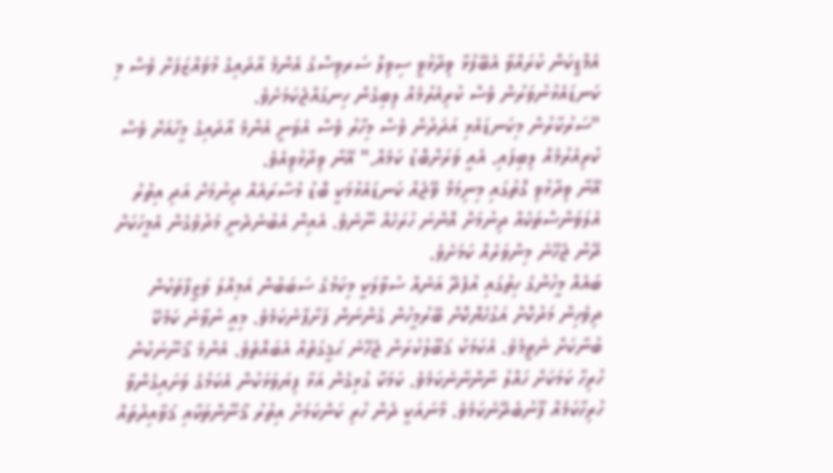އެމްޑީކަން ކުރައްވާ އެބޭފުޅާ ވިދާޅުވީ ސިވިލް ސަރވިސްގެ އެންމެ އާދައިގެ މުވައްޒަފަށް ވެސް މި ކަނޑައެޅުނުވަރުން ވެސް ކުރިއެރުމެއް ލިބިގެން ހިނގައްޖެކަމަށެވެ.
"ސަރުކާރުން މިކަނޑައެޅި އަދަދުން ވެސް މިހާރު ވެސް އެވަނީ އެންމެ އާދައިގެ މީހާއަށް ވެސް ކުރިއެރުމެއް ލިބިފައި. އެއީ ވަރަށްބޮޑު ކަމެއް." އޭނާ ވިދާޅުވިއެވެ.
އޭނާ ވިދާޅުވި ގޮތުގައި މިނިމަމް ވޭޖެއް ކަނޑައެޅުމަކީ ބޮޑު މުސާރައެއް ދިނުމަށް އަދި އިތުރު އެލަވަންސްތަކެއް ދިނުމަށް އޮންނަ ހުރަހެއް ނޫނެވެ. އެއިން އެބުނެދެނީ މަދުވެގެން އެމީހަކަށް ދޭން ޖެހޭނެ މިންވަރެއް ކަމަށެވެ.
ބައެއް މީހުންގެ ހިތުގައި އުފެދޭ އަނެއް ސުވާލަކީ މިކަމުގެ ސަބަބުން އަމިއްލަ ވަޒީފާތަކުން ދިވެހިން މަދުކޮށް އަގުހެޔޮކޮށް ބޭރުމީހުން ގެންނަން ފަށާފާނެކަމެވެ. މިއީ ނުވާނެ ކަމެކޭ ބުނާކަށް ނެތީމެވެ. އެކަމަކު ޤަބޫލުކުރަން ޖެހޭނެ ޙަޤީގަތެއް އެބައޮތެވެ. އެންމެ ޤާނޫނަކުން ހުރިހާ ކަމަކަށް ހައްލު ނާންނާނެކަމެވެ. ކަމަކާ ގުޅިގެން އަޅާ ފިޔަވަޅަކުން އެކަމުގެ ވަށައިގެންވާ ހުރިހާކަމެއް ފޫނުބެދޭނެކަމެވެ. މާނައަކީ ދެން ހުރި ކަންކަމަށް އިތުރު ޤާނޫންތަކާއި ޤަވާއިދުތައް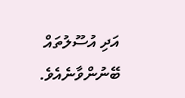އަދި އުސޫލުތައް ބޭނުންވާނެއެވެ.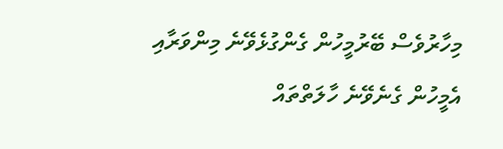މިހާރުވެސް ބޭރުމީހުން ގެންގުޅެވޭނެ މިންވަރާއި އެމީހުން ގެނެވޭނެ ހާލަތްތައް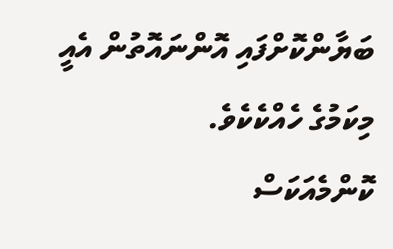ބަޔާންކޮށްފައި އޮންނައޮތުން އެއީ މިކަމުގެ ހެއްކެކެވެ.
ކޮންމެއަކަސް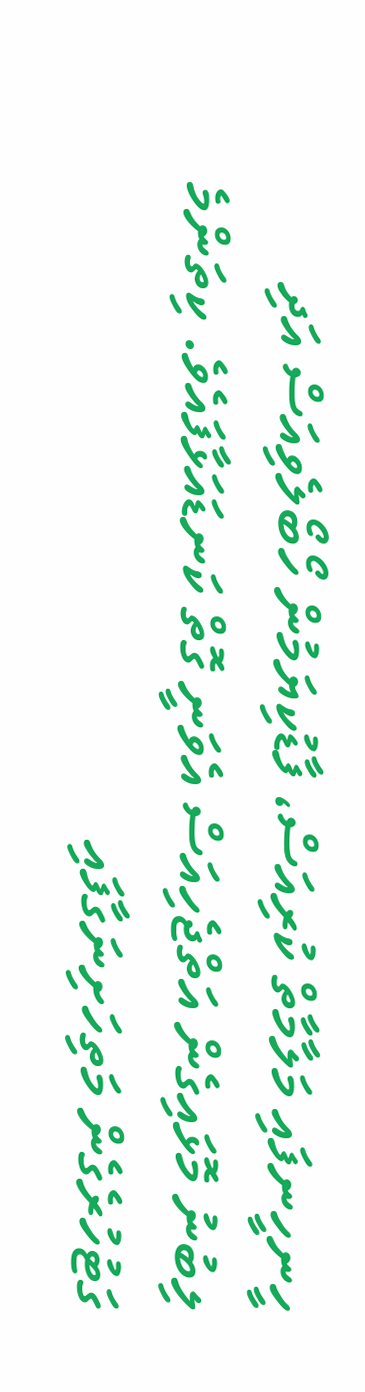ހީނހީނފައި މަލާމާތް ކުރިއަސް، ފާޑުކިޔަމުން ހޯބޯލެވިއަސް އަދި ލިބުނު މޮޅައިގެން އަތްޖެހިއަސް އެވަނީ ގޮތް ކަނޑައަޅާފައެވެ. ކިތަންމެ ގަޓުހުރެގެން މަތިހަށިނަގާފައި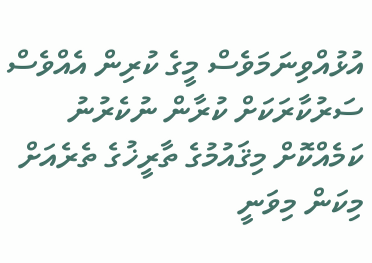އުޅުއްވިނަމަވެސް މީގެ ކުރިން އެއްވެސް ސަރުކާރަކަށް ކުރާން ނުކެރުނު ކަމެއްކޮށް މިޤައުމުގެ ތާރީޚުގެ ތެރެއަށް މިކަން މިވަނީ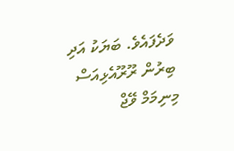ވަދެފައެވެ. ބަޔަކު އަދި ބިރުން ރޫރޫއެޅިއަސް މިނިމަމް ވޭޖް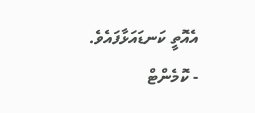އެއޮތީ ކަނޑައަޅާފައެވެ.
- ކޮމެންޓް